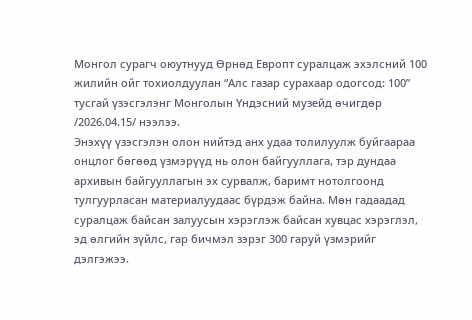Монгол сурагч оюутнууд Өрнөд Европт суралцаж эхэлсний 100 жилийн ойг тохиолдуулан “Алс газар сурахаар одогсод: 100” тусгай үзэсгэлэнг Монголын Үндэсний музейд өчигдөр /2026.04.15/ нээлээ.
Энэхүү үзэсгэлэн олон нийтэд анх удаа толилуулж буйгаараа онцлог бөгөөд үзмэрүүд нь олон байгууллага, тэр дундаа архивын байгууллагын эх сурвалж, баримт нотолгоонд тулгуурласан материалуудаас бүрдэж байна. Мөн гадаадад суралцаж байсан залуусын хэрэглэж байсан хувцас хэрэглэл, эд өлгийн зүйлс, гар бичмэл зэрэг 300 гаруй үзмэрийг дэлгэжээ.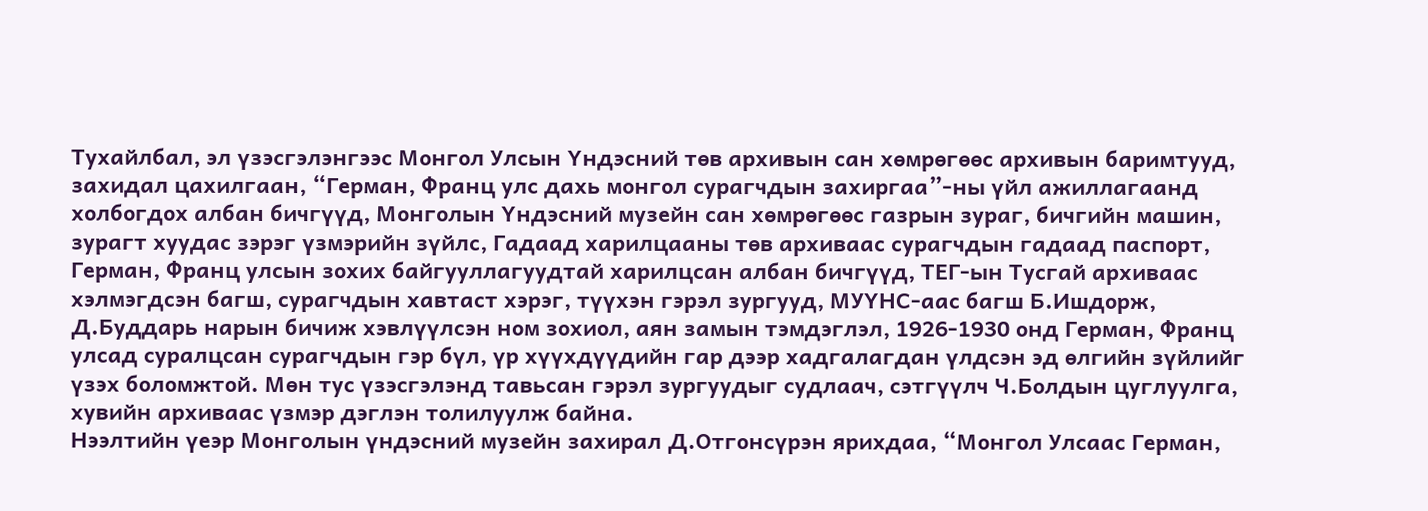Тухайлбал, эл үзэсгэлэнгээс Монгол Улсын Үндэсний төв архивын сан хөмрөгөөс архивын баримтууд, захидал цахилгаан, “Герман, Франц улс дахь монгол сурагчдын захиргаа”-ны үйл ажиллагаанд холбогдох албан бичгүүд, Монголын Үндэсний музейн сан хөмрөгөөс газрын зураг, бичгийн машин, зурагт хуудас зэрэг үзмэрийн зүйлс, Гадаад харилцааны төв архиваас сурагчдын гадаад паспорт, Герман, Франц улсын зохих байгууллагуудтай харилцсан албан бичгүүд, ТЕГ-ын Тусгай архиваас хэлмэгдсэн багш, сурагчдын хавтаст хэрэг, түүхэн гэрэл зургууд, МУҮНС-аас багш Б.Ишдорж, Д.Буддарь нарын бичиж хэвлүүлсэн ном зохиол, аян замын тэмдэглэл, 1926-1930 онд Герман, Франц улсад суралцсан сурагчдын гэр бүл, үр хүүхдүүдийн гар дээр хадгалагдан үлдсэн эд өлгийн зүйлийг үзэх боломжтой. Мөн тус үзэсгэлэнд тавьсан гэрэл зургуудыг судлаач, сэтгүүлч Ч.Болдын цуглуулга, хувийн архиваас үзмэр дэглэн толилуулж байна.
Нээлтийн үеэр Монголын үндэсний музейн захирал Д.Отгонсүрэн ярихдаа, “Монгол Улсаас Герман,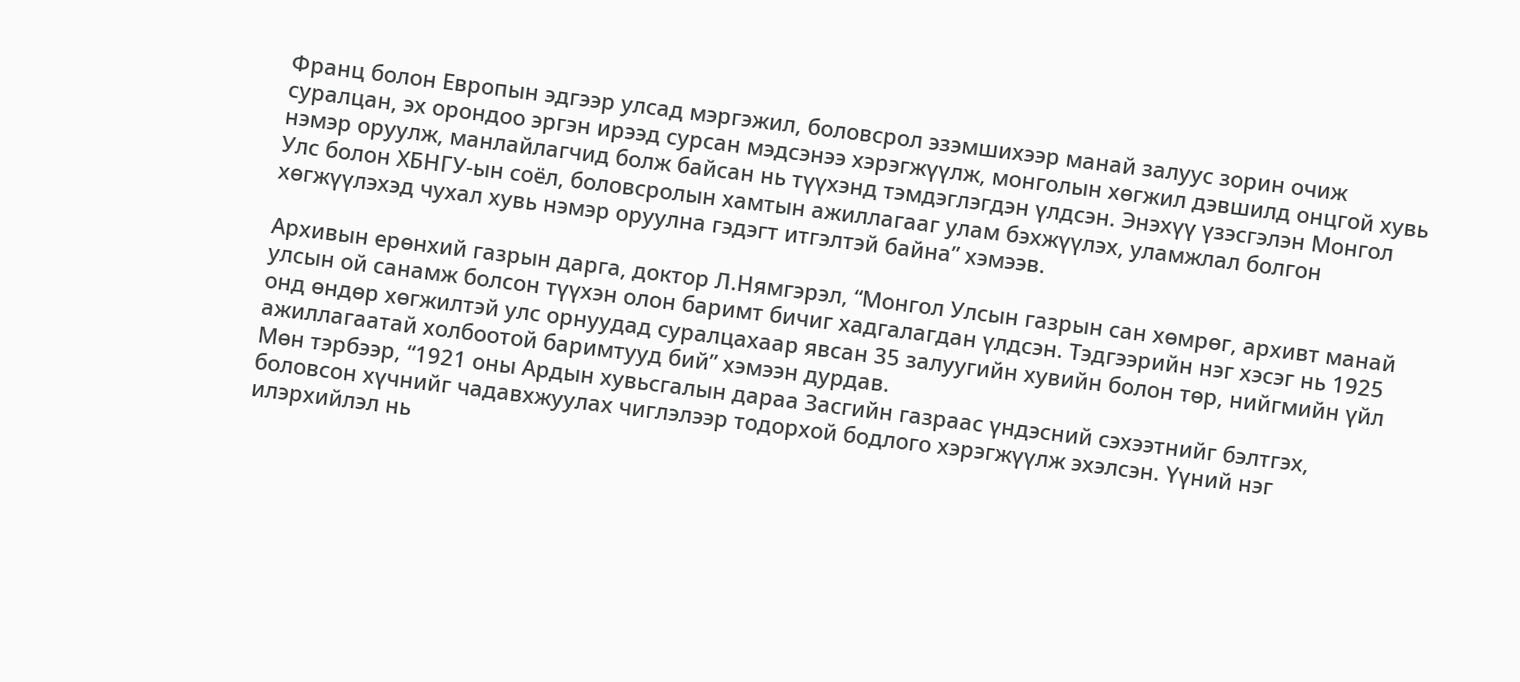Франц болон Европын эдгээр улсад мэргэжил, боловсрол эзэмшихээр манай залуус зорин очиж суралцан, эх орондоо эргэн ирээд сурсан мэдсэнээ хэрэгжүүлж, монголын хөгжил дэвшилд онцгой хувь нэмэр оруулж, манлайлагчид болж байсан нь түүхэнд тэмдэглэгдэн үлдсэн. Энэхүү үзэсгэлэн Монгол Улс болон ХБНГУ-ын соёл, боловсролын хамтын ажиллагааг улам бэхжүүлэх, уламжлал болгон хөгжүүлэхэд чухал хувь нэмэр оруулна гэдэгт итгэлтэй байна” хэмээв.

Архивын ерөнхий газрын дарга, доктор Л.Нямгэрэл, “Монгол Улсын газрын сан хөмрөг, архивт манай улсын ой санамж болсон түүхэн олон баримт бичиг хадгалагдан үлдсэн. Тэдгээрийн нэг хэсэг нь 1925 онд өндөр хөгжилтэй улс орнуудад суралцахаар явсан 35 залуугийн хувийн болон төр, нийгмийн үйл ажиллагаатай холбоотой баримтууд бий” хэмээн дурдав.
Мөн тэрбээр, “1921 оны Ардын хувьсгалын дараа Засгийн газраас үндэсний сэхээтнийг бэлтгэх, боловсон хүчнийг чадавхжуулах чиглэлээр тодорхой бодлого хэрэгжүүлж эхэлсэн. Үүний нэг илэрхийлэл нь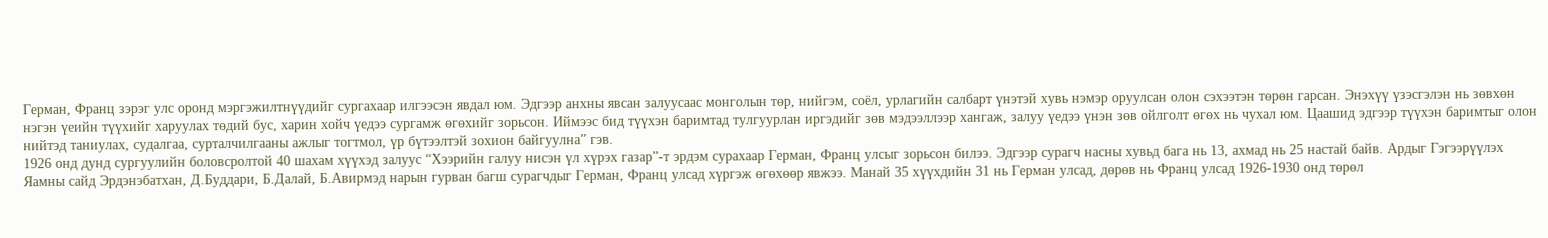Герман, Франц зэрэг улс оронд мэргэжилтнүүдийг сургахаар илгээсэн явдал юм. Эдгээр анхны явсан залуусаас монголын төр, нийгэм, соёл, урлагийн салбарт үнэтэй хувь нэмэр оруулсан олон сэхээтэн төрөн гарсан. Энэхүү үзэсгэлэн нь зөвхөн нэгэн үеийн түүхийг харуулах төдий бус, харин хойч үедээ сургамж өгөхийг зорьсон. Иймээс бид түүхэн баримтад тулгуурлан иргэдийг зөв мэдээллээр хангаж, залуу үедээ үнэн зөв ойлголт өгөх нь чухал юм. Цаашид эдгээр түүхэн баримтыг олон нийтэд таниулах, судалгаа, сурталчилгааны ажлыг тогтмол, үр бүтээлтэй зохион байгуулна” гэв.
1926 онд дунд сургуулийн боловсролтой 40 шахам хүүхэд залуус “Хээрийн галуу нисэн үл хүрэх газар”-т эрдэм сурахаар Герман, Франц улсыг зорьсон билээ. Эдгээр сурагч насны хувьд бага нь 13, ахмад нь 25 настай байв. Ардыг Гэгээрүүлэх Яамны сайд Эрдэнэбатхан, Д.Буддари, Б.Далай, Б.Авирмэд нарын гурван багш сурагчдыг Герман, Франц улсад хүргэж өгөхөөр явжээ. Манай 35 хүүхдийн 31 нь Герман улсад, дөрөв нь Франц улсад 1926-1930 онд төрөл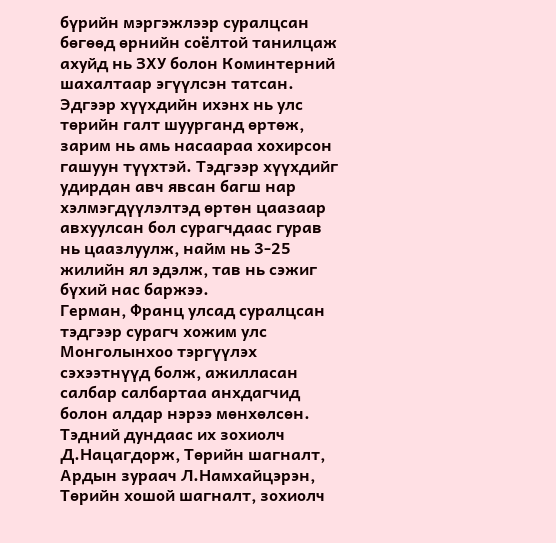бүрийн мэргэжлээр суралцсан бөгөөд өрнийн соёлтой танилцаж ахуйд нь ЗХУ болон Коминтерний шахалтаар эгүүлсэн татсан.
Эдгээр хүүхдийн ихэнх нь улс төрийн галт шуурганд өртөж, зарим нь амь насаараа хохирсон гашуун түүхтэй. Тэдгээр хүүхдийг удирдан авч явсан багш нар хэлмэгдүүлэлтэд өртөн цаазаар авхуулсан бол сурагчдаас гурав нь цаазлуулж, найм нь 3-25 жилийн ял эдэлж, тав нь сэжиг бүхий нас баржээ.
Герман, Франц улсад суралцсан тэдгээр сурагч хожим улс Монголынхоо тэргүүлэх сэхээтнүүд болж, ажилласан салбар салбартаа анхдагчид болон алдар нэрээ мөнхөлсөн. Тэдний дундаас их зохиолч Д.Нацагдорж, Төрийн шагналт, Ардын зураач Л.Намхайцэрэн, Төрийн хошой шагналт, зохиолч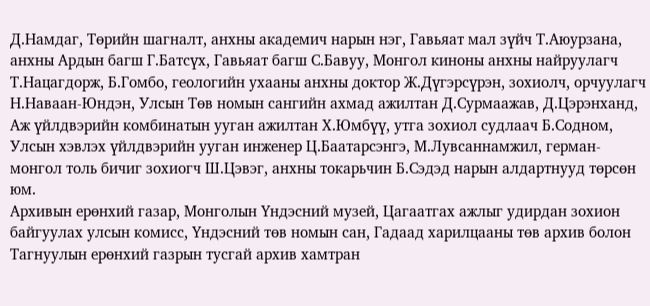Д.Намдаг, Төрийн шагналт, анхны академич нарын нэг, Гавьяат мал зүйч Т.Аюурзана, анхны Ардын багш Г.Батсүх, Гавьяат багш С.Бавуу, Монгол киноны анхны найруулагч Т.Нацагдорж, Б.Гомбо, геологийн ухааны анхны доктор Ж.Дүгэрсүрэн, зохиолч, орчуулагч Н.Наваан-Юндэн, Улсын Төв номын сангийн ахмад ажилтан Д.Сурмаажав, Д.Цэрэнханд, Аж үйлдвэрийн комбинатын ууган ажилтан Х.Юмбүү, утга зохиол судлаач Б.Содном, Улсын хэвлэх үйлдвэрийн ууган инженер Ц.Баатарсэнгэ, М.Лувсаннамжил, герман-монгол толь бичиг зохиогч Ш.Цэвэг, анхны токарьчин Б.Сэдэд нарын алдартнууд төрсөн юм.
Архивын ерөнхий газар, Монголын Үндэсний музей, Цагаатгах ажлыг удирдан зохион байгуулах улсын комисс, Үндэсний төв номын сан, Гадаад харилцааны төв архив болон Тагнуулын ерөнхий газрын тусгай архив хамтран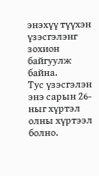энэхүү түүхэн үзэсгэлэнг зохион байгуулж байна.
Тус үзэсгэлэн энэ сарын 26-ныг хүртэл олны хүртээл болно.